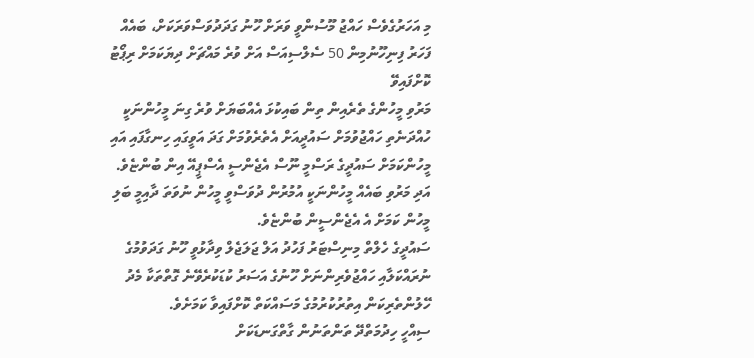މި އަހަރުގެވެސް ހައްޖު މޫސުންވީ ވަރަށް ހޫނު ގަދަދުވަސްވަރަކަށް، ބައެއް ފަހަރު ފިނިހޫނުމިން 50 ސެލްސިއަސް އަށް ވުރެ މައްޗަށް ދިޔަކަމަށް ރިޕޯޓު ކޮށްފައިވޭ
މަރުވި މީހުންގެ ތެރެއިން ތިން ބައިކުޅަ އެއްބަޔަށް ވުރެ ގިނަ މީހުންނަކީ ހުއްދަނެތި ހައްޖުވުމަށް ސައުދީއަށް އެތެރެވުމަށް ގަދަ އަވީގައި ހިނގާފައި އައި މީހުންކަމަށް ސައުދީގެ ރަސްމީ ނޫސް އެޖެންސީ އެސްޕީއޭ އިން ބުންޏެވެ. އަދި މަރުވި ބައެއް މީހުންނަކީ އުމުރުން ދުވަސްވީ މީހުން ނުވަތަ ދާއިމީ ބަލި މީހުން ކަމަށް އެ އެޖެންސީން ބުންޏެވެ.
ސައުދީގެ ހެލްތް މިނިސްޓަރު ފަހުދު އަލް ޖަލަޖެލް ވިދާޅުވީ ހޫނު ގަދަވުމުގެ ނުރައްކަލާއި ހައްޖުވެރިންނަށް ހޫނުގެ އަސަރު ކުޑަކުރެވޭނެ ގޮތްތަކާ މެދު ހޭލުންތެރިކަން އިތުރުކުރުމުގެ މަސައްކަތް ކޮށްފައިވާ ކަމަށެވެ.
ސިއްހީ ހިދުމަތްދޭ ތަންތަނުން ގާތްގަނޑަކަށް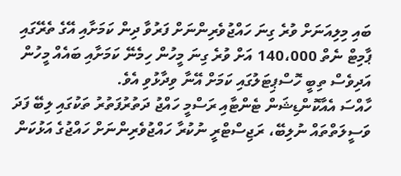ބައި މިލިއަނަށް ވުރެ ގިނަ ހައްޖުވެރިންނަށް ފަރުވާ ދިން ކަމަށާއި އޭގެ ތެރޭގައި ޕާމިޓް ނެތް 140،000 އަށް ވުރެ ގިނަ މީހުން ހިމެނޭ ކަމަށާއި ބައެއް މީހުން އަދިވެސް ތިބީ ހޮސްޕިޓަލުގައި ކަމަށް އޭނާ ވިދާޅުވި އެވެ.
ހާއްސަ އެއާކޮންޑިޝަން ޓެންޓާއި ރަސްމީ ހައްޖު ދަތުރުފަތުރު ތަކުގައި ލިބޭ ފަދަ ވަސީލަތްތައް ނުލިބޭ، ރަޖިސްޓްރީ ނުކުރާ ހައްޖުވެރިންނަށް ހައްޖުގެ އަޅުކަން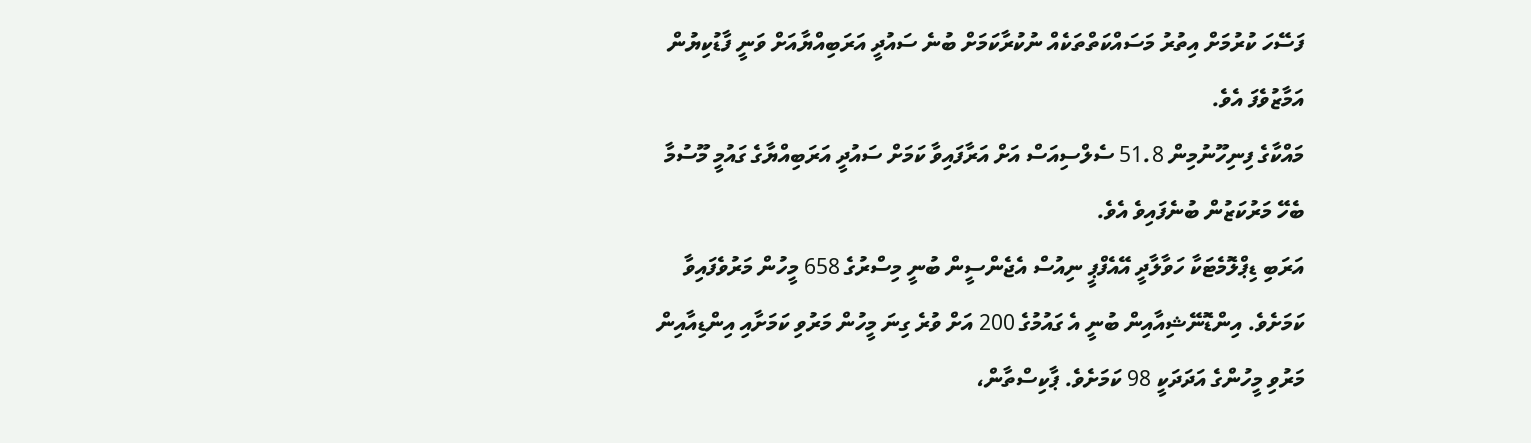ފަސޭހަ ކުރުމަށް އިތުރު މަސައްކަތްތަކެއް ނުކުރާކަމަށް ބުނެ ސައުދީ އަރަބިއްޔާއަށް ވަނީ ފާޑުކިޔުން އަމާޒުވެފަ އެވެ.
މައްކާގެ ފިނިހޫނުމިން 51.8 ސެލްސިއަސް އަށް އަރާފައިވާ ކަމަށް ސައުދީ އަރަބިއްޔާގެ ގައުމީ މޫސުމާ ބެހޭ މަރުކަޒުން ބުނެފައިވެ އެވެ.
އަރަބި ޑިޕްލޮމެޓަކާ ހަވާލާދީ އޭއެފްޕީ ނިއުސް އެޖެންސީން ބުނީ މިސްރުގެ 658 މީހުން މަރުވެފައިވާ ކަމަށެވެ. އިންޑޮނޭޝިއާއިން ބުނީ އެ ގައުމުގެ 200 އަށް ވުރެ ގިނަ މީހުން މަރުވި ކަމަށާއި އިންޑިއާއިން މަރުވި މީހުންގެ އަދަދަކީ 98 ކަމަށެވެ. ޕާކިސްތާން،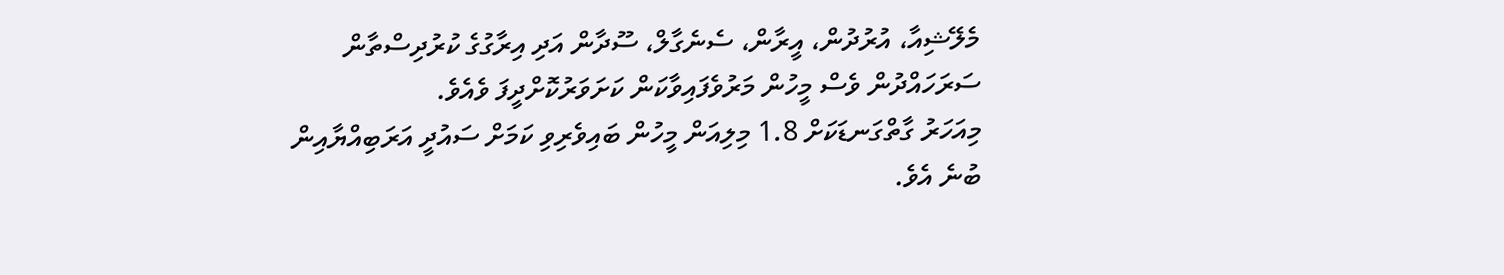މެލޭޝިއާ، އުރުދުން، އީރާން، ސެނެގާލް، ސޫދާން އަދި އިރާގުގެ ކުރުދިސްތާން ސަރަހައްދުން ވެސް މީހުން މަރުވެފައިވާކަން ކަށަވަރުކޮށްދީފަ ވެއެވެ.
މިއަހަރު ގާތްގަނޑަކަށް 1.8 މިލިއަން މީހުން ބައިވެރިވި ކަމަށް ސައުދީ އަރަބިއްޔާއިން ބުނެ އެވެ.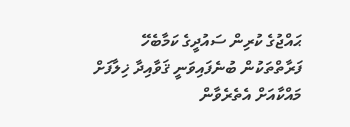ޙައްޖުގެ ކުރިން ސައުދީގެ ކަމާބެހޭ ފަރާތްތަކުން ބުނެފައިވަނީ ޤަވާއިދާ ޚިލާފަށް މައްކާއަށް އެތެރެވާން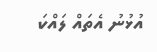އުޅުނު އެތައް ލައްކަ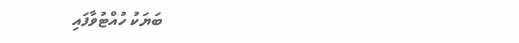ބަޔަކު ހުއްޓުވާފައި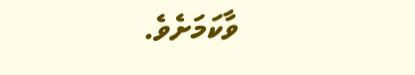ވާކަމަށެވެ.